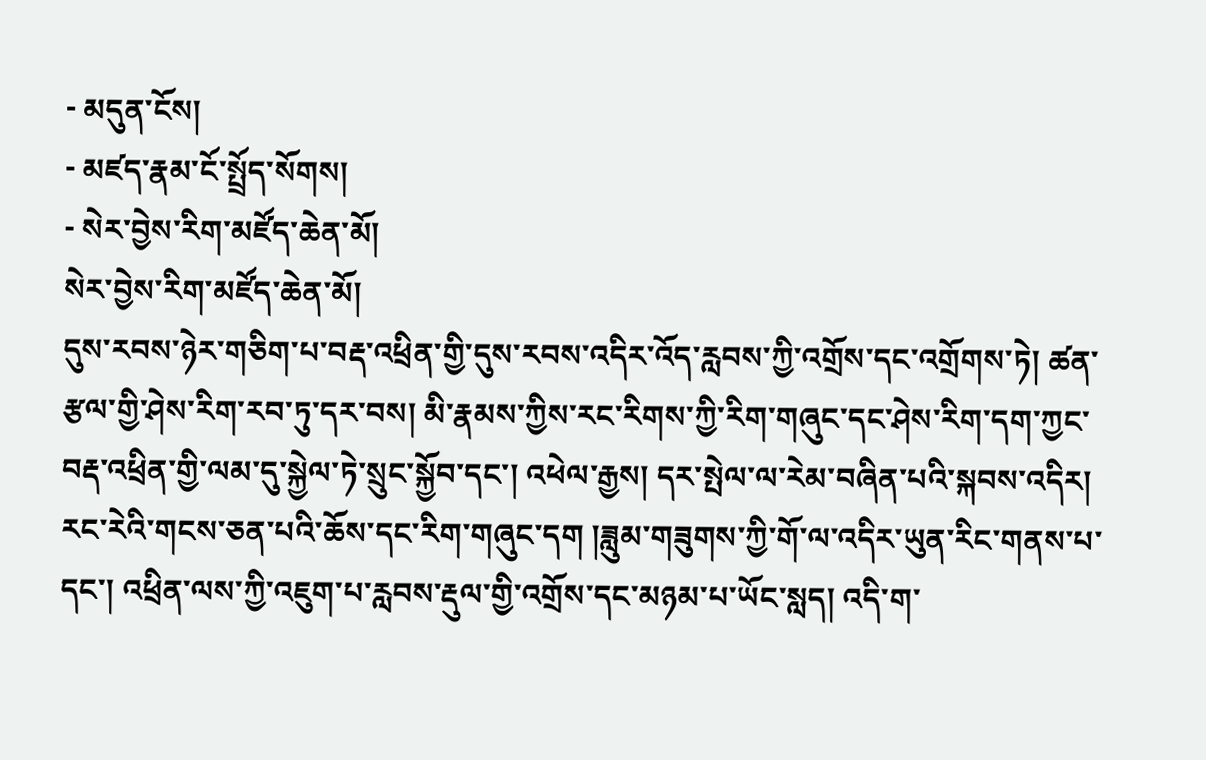- མདུན་ངོས།
- མཛད་རྣམ་ངོ་སྤྲོད་སོགས།
- སེར་བྱེས་རིག་མཛོད་ཆེན་མོ།
སེར་བྱེས་རིག་མཛོད་ཆེན་མོ།
དུས་རབས་ཉེར་གཅིག་པ་བརྡ་འཕྲིན་གྱི་དུས་རབས་འདིར་འོད་རླབས་ཀྱི་འགྲོས་དང་འགྲོགས་ཏེ། ཚན་རྩལ་གྱི་ཤེས་རིག་རབ་ཏུ་དར་བས། མི་རྣམས་ཀྱིས་རང་རིགས་ཀྱི་རིག་གཞུང་དང་ཤེས་རིག་དག་ཀྱང་བརྡ་འཕྲིན་གྱི་ལམ་དུ་སྐྱེལ་ཏེ་སྲུང་སྐྱོབ་དང་། འཕེལ་རྒྱས། དར་སྤེལ་ལ་རེམ་བཞིན་པའི་སྐབས་འདིར། རང་རེའི་གངས་ཅན་པའི་ཆོས་དང་རིག་གཞུང་དག །ཟླུམ་གཟུགས་ཀྱི་གོ་ལ་འདིར་ཡུན་རིང་གནས་པ་དང་། འཕྲིན་ལས་ཀྱི་འཇུག་པ་རླབས་རྡུལ་གྱི་འགྲོས་དང་མཉམ་པ་ཡོང་སླད། འདི་ག་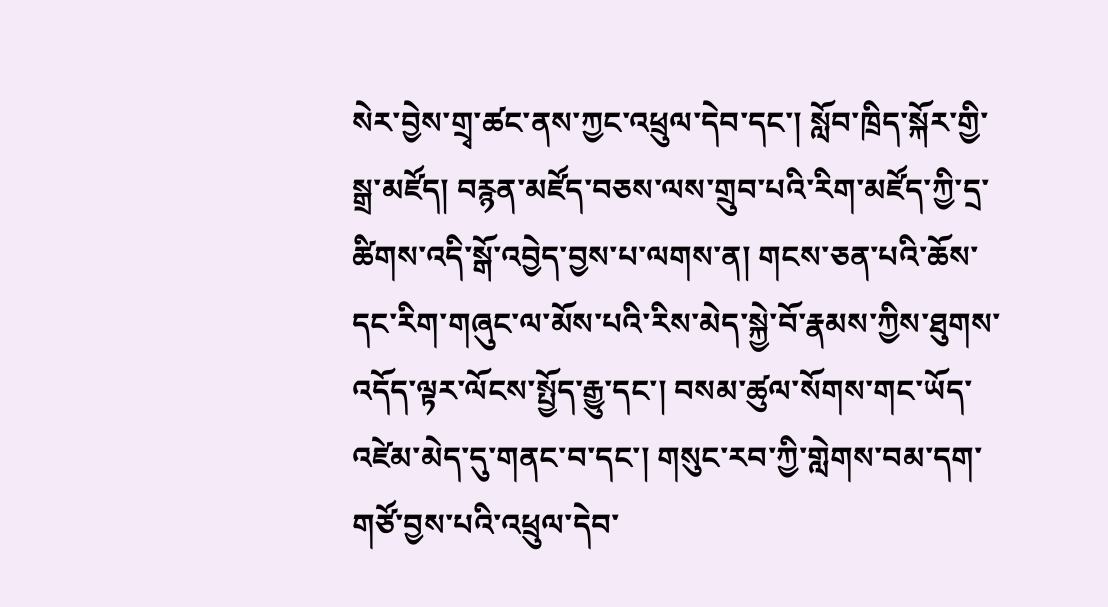སེར་བྱེས་གྲྭ་ཚང་ནས་ཀྱང་འཕྲུལ་དེབ་དང་། སློབ་ཁྲིད་སྐོར་གྱི་སྒྲ་མཛོད། བརྙན་མཛོད་བཅས་ལས་གྲུབ་པའི་རིག་མཛོད་ཀྱི་དྲ་ཚིགས་འདི་སྒོ་འབྱེད་བྱས་པ་ལགས་ན། གངས་ཅན་པའི་ཆོས་དང་རིག་གཞུང་ལ་མོས་པའི་རིས་མེད་སྐྱེ་བོ་རྣམས་ཀྱིས་ཐུགས་འདོད་ལྟར་ལོངས་སྤྱོད་རྒྱུ་དང་། བསམ་ཚུལ་སོགས་གང་ཡོད་འཛེམ་མེད་དུ་གནང་བ་དང་། གསུང་རབ་ཀྱི་གླེགས་བམ་དག་གཙོ་བྱས་པའི་འཕྲུལ་དེབ་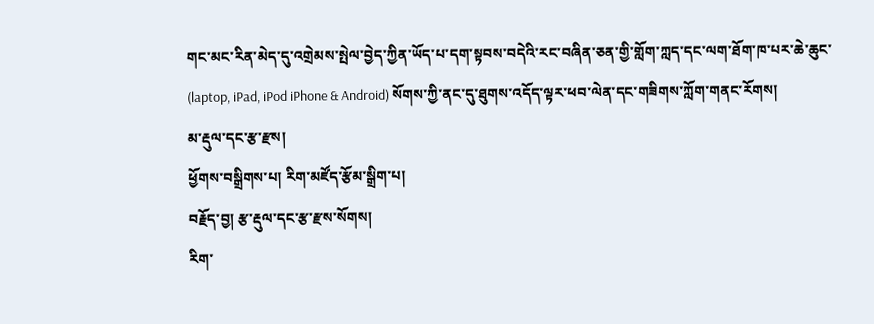གང་མང་རིན་མེད་དུ་འགྲེམས་སྤེལ་བྱེད་ཀྱིན་ཡོད་པ་དག་སྟབས་བདེའི་རང་བཞིན་ཅན་གྱི་གློག་ཀླད་དང་ལག་ཐོག་ཁ་པར་ཆེ་ཆུང་ (laptop, iPad, iPod iPhone & Android) སོགས་ཀྱི་ནང་དུ་ཐུགས་འདོད་ལྟར་ཕབ་ལེན་དང་གཟིགས་ཀློག་གནང་རོགས།
མ་རྡུལ་དང་རྩ་རྫས།
ཕྱོགས་བསྒྲིགས་པ། རིག་མཛོད་རྩོམ་སྒྲིག་པ།
བརྗོད་བྱ། རྩ་རྡུལ་དང་རྩ་རྫས་སོགས།
རིག་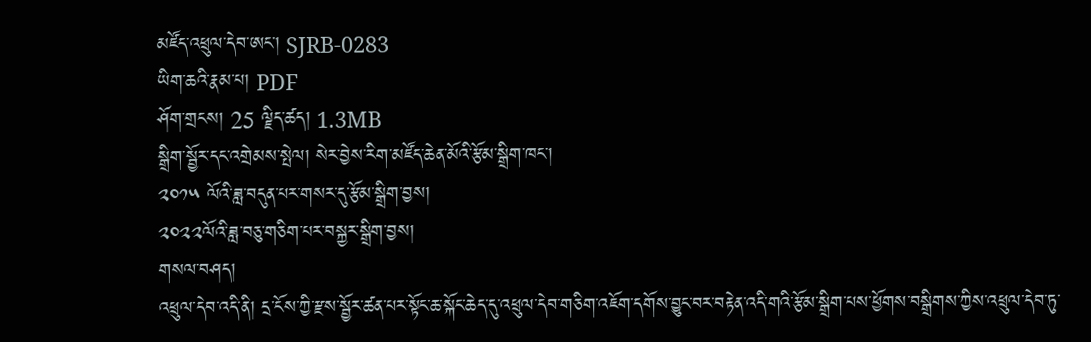མཛོད་འཕྲུལ་དེབ་ཨང་། SJRB-0283
ཡིག་ཆའི་རྣམ་པ། PDF
ཤོག་གྲངས། 25 ལྗིད་ཚད། 1.3MB
སྒྲིག་སྦྱོར་དང་འགྲེམས་སྤེལ། སེར་བྱེས་རིག་མཛོད་ཆེན་མོའི་རྩོམ་སྒྲིག་ཁང་།
༢༠༡༥ ལོའི་ཟླ་བདུན་པར་གསར་དུ་རྩོམ་སྒྲིག་བྱས།
༢༠༢༢ལོའི་ཟླ་བཅུ་གཅིག་པར་བསྐྱར་སྒྲིག་བྱས།
གསལ་བཤད།
འཕྲུལ་དེབ་འདི་ནི། དྲ་ངོས་ཀྱི་རྫས་སྦྱོར་ཚན་པར་སྟོང་ཆ་སྐོང་ཆེད་དུ་འཕྲུལ་དེབ་གཅིག་འཇོག་དགོས་བྱུང་བར་བརྟེན་འདི་གའི་རྩོམ་སྒྲིག་པས་ཕྱོགས་བསྒྲིགས་ཀྱིས་འཕྲུལ་དེབ་ཏུ་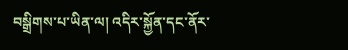བསྒྲིགས་པ་ཡིན་ལ། འདིར་སྐྱོན་དང་ནོར་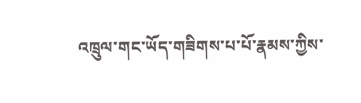འཁྲུལ་གང་ཡོད་གཟིགས་པ་པོ་རྣམས་ཀྱིས་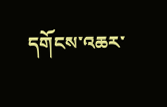དགོངས་འཆར་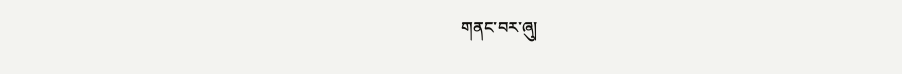གནང་བར་ཞུ།